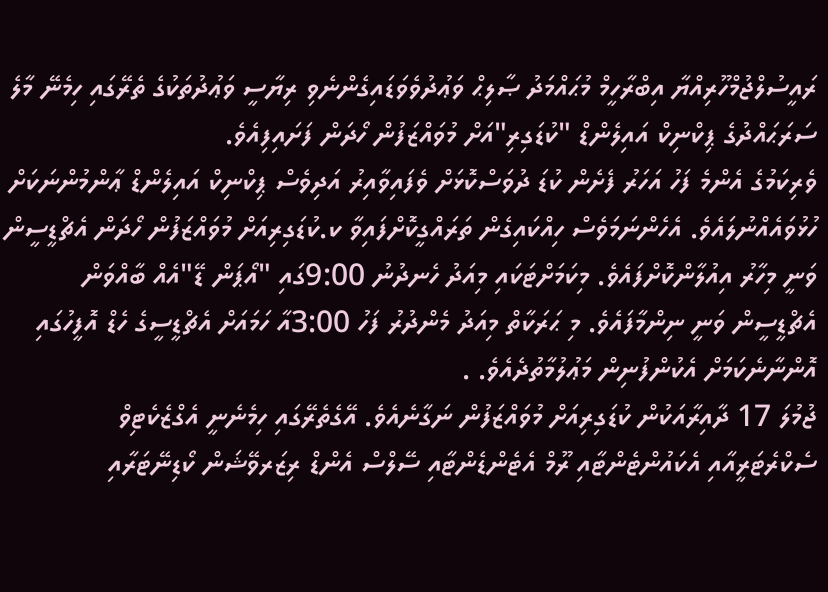ރައީސުލްޖުމްހޫރިއްޔާ އިބްރާހީމް މުޙައްމަދު ޞާލިޙް ވަޢުދުވެވަޑައިގެންނެވި ރިޔާސީ ވަޢުދުތަކުގެ ތެރޭގައި ހިމެނޭ މާލެ ސަރަޙައްދުގެ ޕިކްނިކް އައިލެންޑް "ކުޑަގިރި"އަށް މުވައްޒަފުން ހޯދަން ފަށައިފިއެވެ.
ވެރިކަމުގެ އެންމެ ފަހު އަހަރު ފެށެން ކުޑަ ދުވަސްކޮޅަށް ވެފައިވާއިރު އަދިވެސް ޕިކްނިކް އައިލެންޑް ޢާންމުންނަކަށް ހުޅުވައެއްނުލައެވެ. އެހެންނަމަވެސް ހިއްކައިގެން ތަރައްގީކޮށްފައިވާ ކ.ކުޑަގިރިއަށް މުވައްޒަފުން ހޯދަން އެޗްޑީސީން ވަނީ މިހާރު އިއުލާންކޮށްފައެވެ. މިކަމަށްޓަކައި މިއަދު ހެނދުނު 9:00ގައި "އޯޕަން ޑޭ"އެއް ބާއްވަން އެޗްޑީސީން ވަނީ ނިންމާފައެވެ. މި ޙަރަކާތް މިއަދު މެންދުރު ފަހު 3:00އާ ހަމައަށް އެޗްޑީސީގެ ހެޑް އޮފީހުގައި އޮންނާނެކަމަށް އެކުންފުނިން މަޢުލުމާތުދެއެވެ. .
ޖުމުލަ 17 ދާއިރާއަކުން ކުޑަގިރިއަށް މުވައްޒަފުން ނަގާނެއެވެ. އޭގެތެރޭގައި ހިމެނެނީ އެގްޒެކެޓިވް ސެކްރެޓަރީއާއި އެކައުންޓެންޓާއި ރޫމް އެޓެންޑެންޓާއި ސޭލްސް އެންޑް ރިޒަރވޭޝަން ކޯޑިނޭޓަރާއި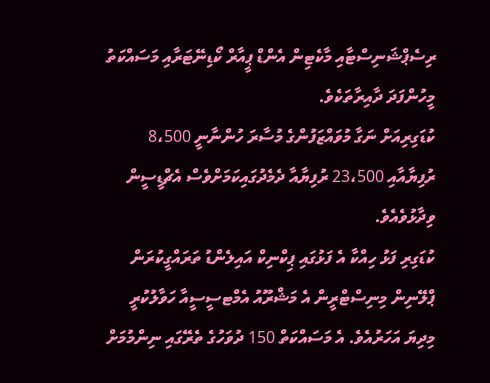ރިސެޕްޝަނިސްޓާއި މާކެޓިން އެންޑް ޕީއާރް ކޯޑިނޭޓަރާއި މަސައްކަތު މީހުންފަދަ ދާއިރާތަކެވެ.
ކުޑަގިރިއަށް ނަގާ މުވައްޒަފުންގެ މުސާރަ ހުންނާނީ 8،500 ރުފިޔާއާއި 23،500 ރުފިޔާއާ ދެމެދުގައިކަމަށްވެސް އެޗްޑީސީން ވިދާޅުވެއެވެ.
ކުޑަގިރި ފަޅު ހިއްކާ އެ ފަޅުގައި ޕިކްނިކް އައިލެންޑު ތަރައްގީކުރަން ޕްލޭނިން މިނިސްޓްރީން އެ މަޝްރޫއު އެމްޓސީސީއާ ހަވާލުކުރީ މިދިޔަ އަހަރުއެވެ. އެ މަސައްކަތް 150 ދުވަހުގެ ތެރޭގައި ނިންމުމަށް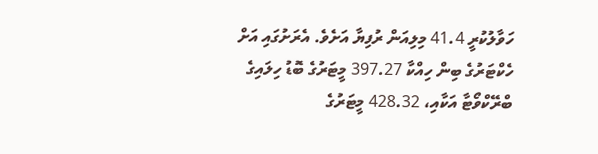ހަވާލުކުރީ 41.4 މިލިއަން ރުފިޔާ އަށެވެ. އެރަށުގައި އަށް ހެކްޓަރުގެ ބިން ހިއްކާ 397.27 މީޓަރުގެ ބޮޑު ހިލައިގެ ބްރޭކްވޯޓާ އަކާއި، 428.32 މީޓަރުގެ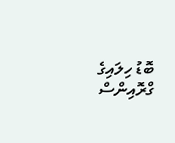ބޮޑު ހިލައިގެ ގްރޮއިންސް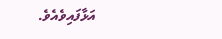އަޅާފައިވެއެވެ.